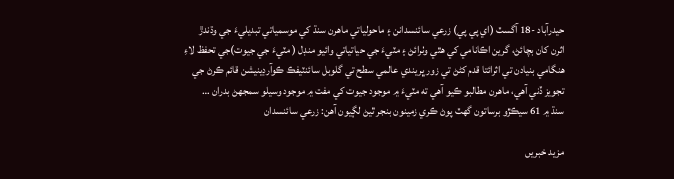حيدرآباد -18 آگسٽ (اي پي پي) زرعي سائنسدانن ۽ ماحولياتي ماهرن سنڌ کي موسمياتي تبديليءَ جي وڌندڙ اثرن کان بچائڻ، گرين اڪانامي کي هٿي وٺرائڻ ۽ مٽيءَ جي حياتياتي وائيو منڊل ( مٽيءَ جي جيوت)جي تحفظ لاءِ هنگامي بنيادن تي اثرائتا قدم کڻڻ تي زور ڀريندي عالمي سطح تي گلوبل سائنٽيفڪ ڪوآرڊينيشن قائم ڪرڻ جي تجويز ڏني آهي، ماهرن مطالبو ڪيو آهي ته مٽيءَ ۾ موجود جيوت کي مفت ۾ موجود وسيلو سمجهڻ بدران …
سنڌ ۾ 61 سيڪڙو برساتون گهٽ پوڻ ڪري زمينون بنجر ٿيڻ لڳيون آهن: زرعي سائنسدان

مزید خبریں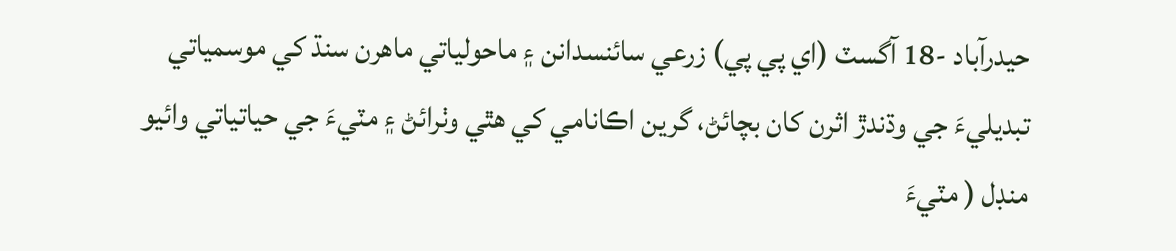حيدرآباد -18 آگسٽ (اي پي پي) زرعي سائنسدانن ۽ ماحولياتي ماهرن سنڌ کي موسمياتي تبديليءَ جي وڌندڙ اثرن کان بچائڻ، گرين اڪانامي کي هٿي وٺرائڻ ۽ مٽيءَ جي حياتياتي وائيو منڊل ( مٽيءَ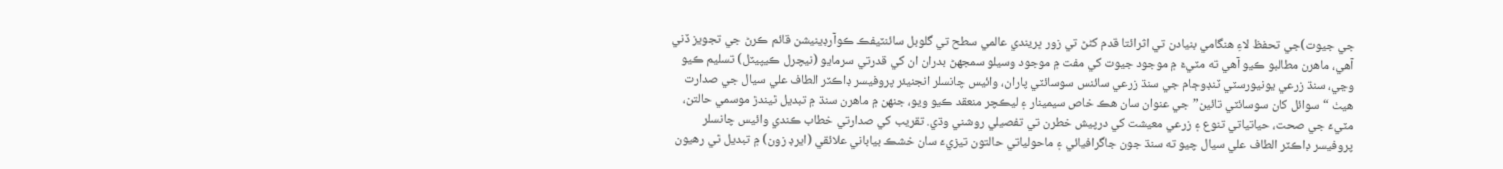جي جيوت)جي تحفظ لاءِ هنگامي بنيادن تي اثرائتا قدم کڻڻ تي زور ڀريندي عالمي سطح تي گلوبل سائنٽيفڪ ڪوآرڊينيشن قائم ڪرڻ جي تجويز ڏني آهي، ماهرن مطالبو ڪيو آهي ته مٽيءَ ۾ موجود جيوت کي مفت ۾ موجود وسيلو سمجهڻ بدران ان کي قدرتي سرمايو (نيچرل ڪيپيٽل) تسليم ڪيو وڃي، سنڌ زرعي يونيورسٽي ٽنڊوڄام جي سنڌ زرعي سائنس سوسائٽي پاران، وائيس چانسلر انجنيئر پروفيسر ڊاڪٽر الطاف علي سيال جي صدارت هيٺ “سوائل کان سوسائٽي تائين” جي عنوان سان هڪ خاص سيمينار ۽ ليڪچر منعقد ڪيو ويو، جنهن ۾ ماهرن سنڌ ۾ تبديل ٿيندڙ موسمي حالتن، مٽيءَ جي صحت، حياتياتي تنوع ۽ زرعي معيشت کي درپيش خطرن تي تفصيلي روشني وڌي. تقريب کي صدارتي خطاب ڪندي وائيس چانسلر پروفيسر ڊاڪٽر الطاف علي سيال چيو ته سنڌ جون جاگرافيائي ۽ ماحولياتي حالتون تيزيءَ سان خشڪ بياباني علائقي (ايرڊ زون) ۾ تبديل ٿي رهيون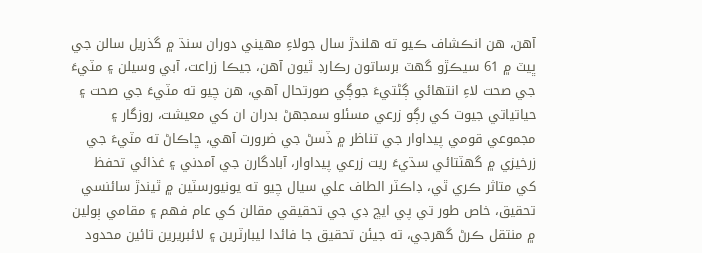آهن، هن انڪشاف ڪيو ته هلندڙ سال جولاءِ مھيني دوران سنڌ ۾ گذريل سالن جي ڀيٽ ۾ 61 سيڪڙو گهٽ برساتون رڪارڊ ٿيون آهن، جيڪا زراعت، آبي وسيلن ۽ مٽيءَ جي صحت لاءِ انتهائي ڳڻتيءَ جوڳي صورتحال آهي، هن چيو ته مٽيءَ جي صحت ۽ حياتياتي جيوت کي رڳو زرعي مسئلو سمجهڻ بدران ان کي معيشت، روزگار ۽ مجموعي قومي پيداوار جي تناظر ۾ ڏسڻ جي ضرورت آهي، ڇاڪاڻ ته مٽيءَ جي زرخيزي ۾ گهٽتائي سڌيءَ ريت زرعي پيداوار، آبادگارن جي آمدني ۽ غذائي تحفظ کي متاثر ڪري ٿي، ڊاڪٽر الطاف علي سيال چيو ته يونيورسٽين ۾ ٿيندڙ سائنسي تحقيق، خاص طور تي پي ايڇ ڊي جي تحقيقي مقالن کي عام فهم ۽ مقامي ٻولين ۾ منتقل ڪرڻ گهرجي، ته جيئن تحقيق جا فائدا ليبارٽرين ۽ لائبريرين تائين محدود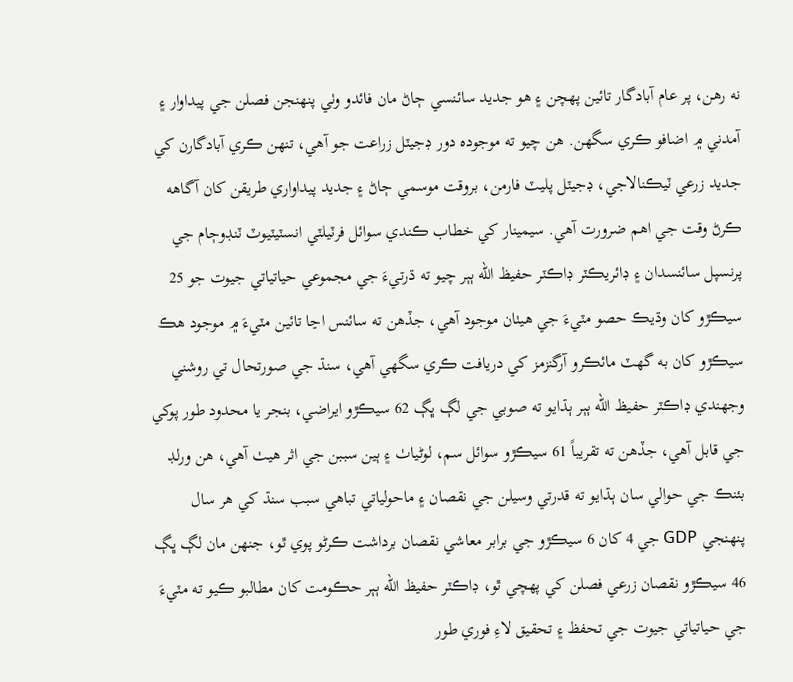نه رهن، پر عام آبادگار تائين پهچن ۽ هو جديد سائنسي ڄاڻ مان فائدو وٺي پنهنجن فصلن جي پيداوار ۽ آمدني ۾ اضافو ڪري سگهن. هن چيو ته موجوده دور ڊجيٽل زراعت جو آهي، تنهن ڪري آبادگارن کي جديد زرعي ٽيڪنالاجي، ڊجيٽل پليٽ فارمن، بروقت موسمي ڄاڻ ۽ جديد پيداواري طريقن کان آگاهه ڪرڻ وقت جي اهم ضرورت آهي. سيمينار کي خطاب ڪندي سوائل فرٽيلٽي انسٽيٽيوٽ ٽنڊوڄام جي پرنسپل سائنسدان ۽ ڊائريڪٽر ڊاڪٽر حفيظ الله ٻٻر چيو ته ڌرتيءَ جي مجموعي حياتياتي جيوت جو 25 سيڪڙو کان وڌيڪ حصو مٽيءَ جي هيٺان موجود آهي، جڏهن ته سائنس اڃا تائين مٽيءَ ۾ موجود هڪ سيڪڙو کان به گهٽ مائڪرو آرگنزمز کي دريافت ڪري سگهي آهي، سنڌ جي صورتحال تي روشني وجهندي ڊاڪٽر حفيظ الله ٻٻر ٻڌايو ته صوبي جي لڳ ڀڳ 62 سيڪڙو ايراضي، بنجر يا محدود طور پوکي جي قابل آهي، جڏهن ته تقريباً 61 سيڪڙو سوائل سم، لوڻياٺ ۽ ٻين سببن جي اثر هيٺ آهي، هن ورلڊ بئنڪ جي حوالي سان ٻڌايو ته قدرتي وسيلن جي نقصان ۽ ماحولياتي تباهي سبب سنڌ کي هر سال پنهنجي GDP جي 4 کان 6 سيڪڙو جي برابر معاشي نقصان برداشت ڪرڻو پوي ٿو، جنهن مان لڳ ڀڳ 46 سيڪڙو نقصان زرعي فصلن کي پهچي ٿو، ڊاڪٽر حفيظ الله ٻٻر حڪومت کان مطالبو ڪيو ته مٽيءَ جي حياتياتي جيوت جي تحفظ ۽ تحقيق لاءِ فوري طور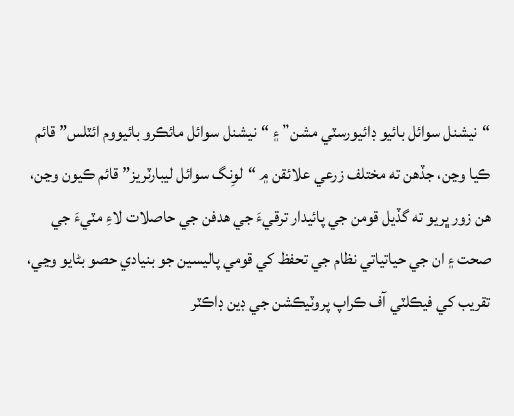“نيشنل سوائل بائيو ڊائيورسٽي مشن” ۽ “نيشنل سوائل مائڪرو بائيووم ائٽلس” قائم ڪيا وڃن، جڏهن ته مختلف زرعي علائقن ۾ “لوِنگ سوائل ليبارٽريز” قائم ڪيون وڃن، هن زور ڀريو ته گڏيل قومن جي پائيدار ترقيءَ جي هدفن جي حاصلات لاءِ مٽيءَ جي صحت ۽ ان جي حياتياتي نظام جي تحفظ کي قومي پاليسين جو بنيادي حصو بڻايو وڃي، تقريب کي فيڪلٽي آف ڪراپ پروٽيڪشن جي ڊين ڊاڪٽر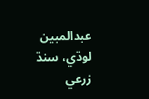عبدالمبين لوڌي، سنڌ زرعي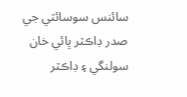سائنس سوسائٽي جي صدر ڊاڪٽر ڀائي خان سولنگي ۽ ڊاڪٽر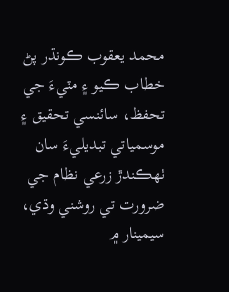محمد يعقوب ڪونڌر پڻ خطاب ڪيو ۽ مٽيءَ جي تحفظ، سائنسي تحقيق ۽ موسمياتي تبديليءَ سان ٺھڪندڙ زرعي نظام جي ضرورت تي روشني وڌي، سيمينار ۾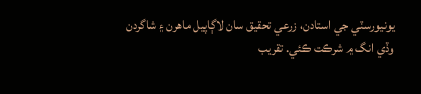يونيورسٽي جي استادن، زرعي تحقيق سان لاڳاپيل ماهرن ۽ شاگردن وڏي انگ ۾ شرڪت ڪئي. تقريب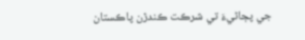جي پڄاڻيءَ تي شرڪت ڪندڙن پاڪستان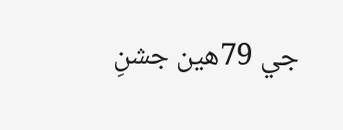جي 79هين جشنِ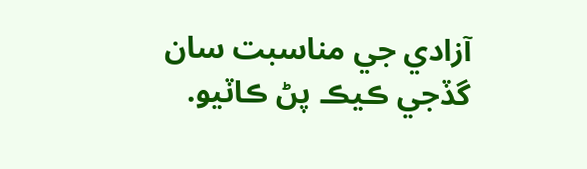آزادي جي مناسبت سان گڏجي ڪيڪ پڻ ڪاٽيو.